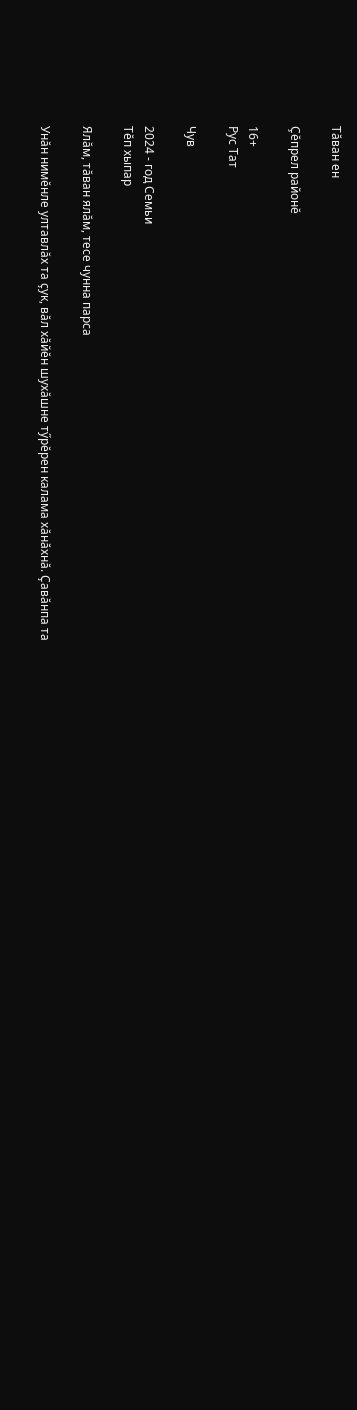Тӑван ен

Çĕпрел районĕ

16+
Рус Тат

Чув

2024 - год Семьи
Тӗп хыпар

Ялăм, тăван ялăм, тесе чунна парса

Унӑн нимӗнле ултавлăх та ҫук, вӑл хӑйӗн шухӑшне тӳрӗрен калама хӑнӑхнӑ. Ҫавӑнпа та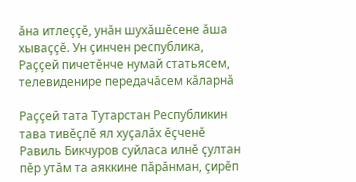ӑна итлеҫҫӗ, унӑн шухӑшӗсене ăша хываççӗ. Ун çинчен республика, Раççей пичетӗнче нумай статьясем, телевиденире передачăсем кӑларнӑ

Раççей тата Тутарстан Республикин тава тивӗҫлӗ ял хуҫалӑх ӗҫченӗ Равиль Бикчуров суйласа илнӗ ҫултан пӗр утӑм та аяккине пӑрӑнман, çирӗп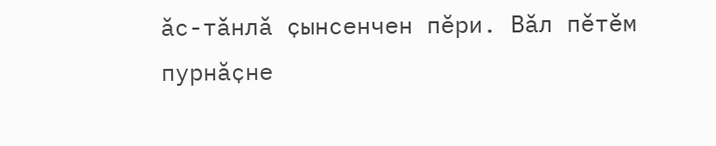ăс-тăнлă ҫынсенчен пӗри. Вăл пӗтӗм пурнӑҫне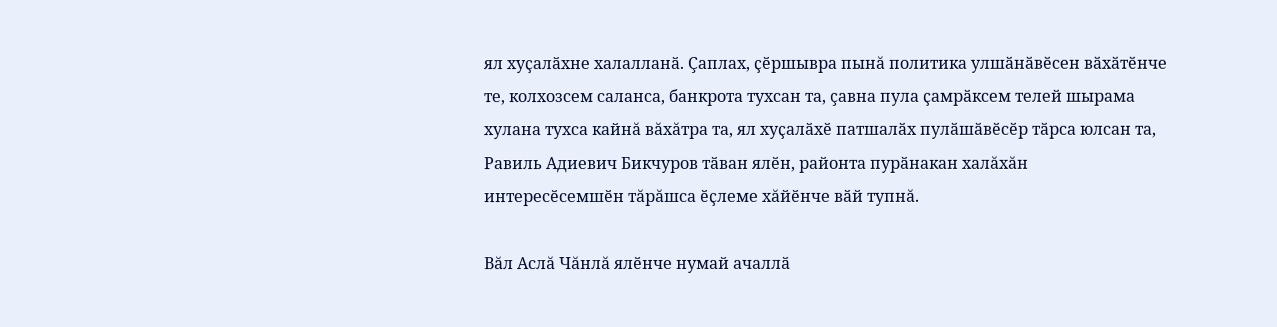ял хуҫалӑхне халалланӑ. Çаплах, ҫӗршывра пынă политика улшӑнӑвӗсен вӑхӑтӗнче те, колхозсем саланса, банкрота тухсан та, çавна пула ҫамрӑксем телей шырама хулана тухса кайнă вăхăтра та, ял хуҫалӑхӗ патшалӑх пулӑшӑвӗсӗр тӑрса юлсан та, Равиль Адиевич Бикчуров тӑван ялӗн, районта пурӑнакан халăхăн интересӗсемшӗн тăрăшса ӗҫлеме хăйӗнче вӑй тупнă.

Вăл Аслă Чăнлă ялӗнче нумай ачаллӑ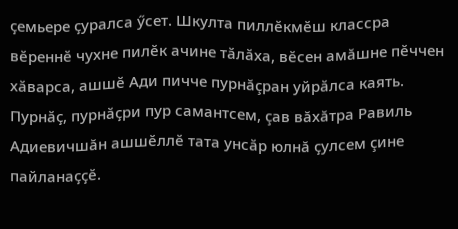ҫемьере ҫуралса ӳсет. Шкулта пиллӗкмӗш классра вӗреннӗ чухне пилӗк ачине тӑлӑха, вӗсен амăшне пӗччен хӑварса, ашшӗ Ади пичче пурнăçран уйрӑлса каять. Пурнӑҫ, пурнӑҫри пур самантсем, çав вăхăтра Равиль Адиевичшăн ашшӗллӗ тата унсӑр юлнă ҫулсем çине пайланаҫҫӗ.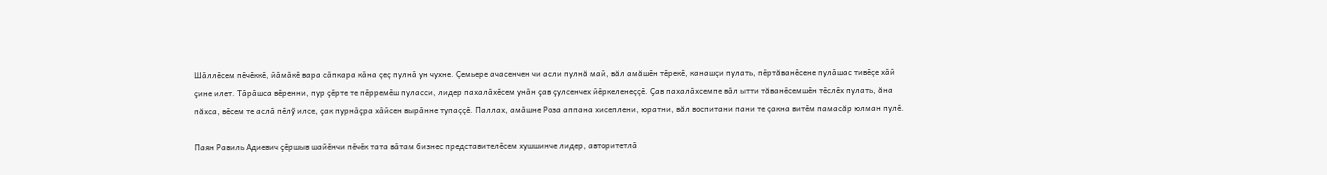Шӑллӗсем пӗчӗккӗ, йӑмӑкӗ вара сӑпкара кӑна çеç пулнӑ ун чухне. Çемьере ачасенчен чи асли пулнă май, вăл амăшӗн тӗрекӗ, канашçи пулать, пӗртăванӗсене пулӑшас тивӗçе хӑй ҫине илет. Тӑрӑшса вӗренни, пур ҫӗрте те пӗрремӗш пуласси, лидер пахалӑхӗсем унӑн ҫав ҫулсенчех йӗркеленеççӗ. Ҫав пахалӑхсемпе вӑл ытти тăванӗсемшӗн тӗслӗх пулать, ăна пăхса, вӗсем те аслӑ пӗлӳ илсе, ҫак пурнӑҫра хӑйсен вырӑнне тупаççӗ. Паллах, амӑшне Роза аппана хисеплени, юратни, вăл воспитани пани те çакна витӗм памасăр юлман пулӗ.

Паян Равиль Адиевич ҫӗршыв шайӗнчи пӗчӗк тата вӑтам бизнес представителӗсем хушшинче лидер, авторитетлӑ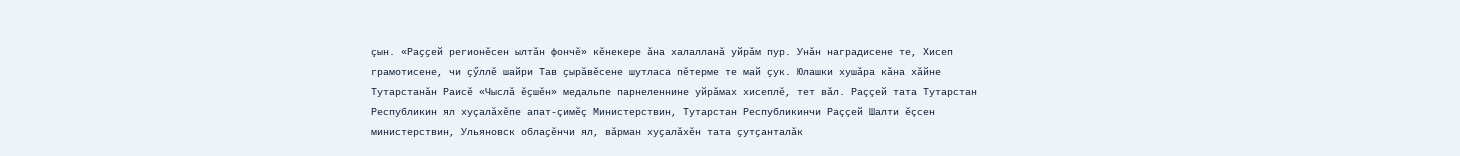çын. «Раҫҫей регионӗсен ылтӑн фончӗ» кӗнекере ăна халалланӑ уйрӑм пур. Унӑн наградисене те, Хисеп грамотисене, чи ҫӳллӗ шайри Тав ҫырӑвӗсене шутласа пӗтерме те май ҫук. Юлашки хушăра кăна хăйне Тутарстанăн Раисӗ «Чыслă ӗҫшӗн» медальпе парнеленнине уйрăмах хисеплӗ, тет вăл. Раççей тата Тутарстан Республикин ял хуçалăхӗпе апат-çимӗç Министерствин, Тутарстан Республикинчи Раççей Шалти ӗçсен министерствин, Ульяновск облаҫӗнчи ял, вăрман хуҫалӑхӗн тата ҫутҫанталӑк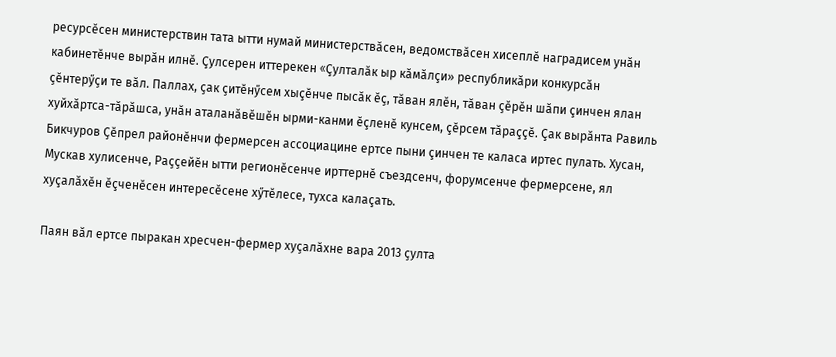ресурсӗсен министерствин тата ытти нумай министерствӑсен, ведомствӑсен хисеплӗ наградисем унăн кабинетӗнче вырăн илнӗ. Çулсерен иттерекен «Çулталӑк ыр кăмăлçи» республикăри конкурсăн ҫӗнтерӳҫи те вăл. Паллах, ҫак ҫитӗнӳсем хыçӗнче пысӑк ӗҫ, тӑван ялӗн, тӑван ҫӗрӗн шăпи çинчен ялан хуйхăртса-тăрăшса, унӑн аталанӑвӗшӗн ырми-канми ӗçленӗ кунсем, çӗрсем тăраççӗ. Çак вырăнта Равиль Бикчуров Ҫӗпрел районӗнчи фермерсен ассоциацине ертсе пыни çинчен те каласа иртес пулать. Хусан, Мускав хулисенче, Раҫҫейӗн ытти регионӗсенче ирттернӗ съездсенч, форумсенче фермерсене, ял хуçалăхӗн ӗçченӗсен интересӗсене хӳтӗлесе, тухса калаçать.

Паян вăл ертсе пыракан хресчен-фермер хуҫалӑхне вара 2013 ҫулта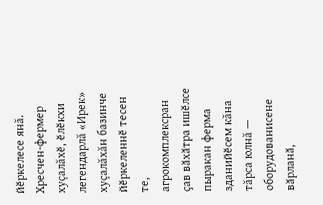йӗркелесе янă. Хресчен-фермер хуçалăхӗ, ӗлӗкхи легендарлă «Ирек» хуçалăхăн базинче йӗркеленнӗ тесен те, агрокомплексран ҫав вӑхӑтра ишӗлсе пыракан ферма зданийӗсем кăна тăрса юлнă — оборудованисене вӑрланӑ,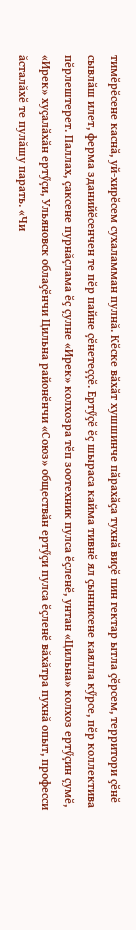тимӗрӗсене каснӑ, уй-хирӗсем сухаламман пулнă. Кӗске вӑхӑт хушшинче пӑрахӑҫа тухнӑ виҫӗ пин гектар ытла ҫӗрсем, территори ҫӗнӗ сывлӑш илет, ферма зданийӗсенчен те пӗр пайне çӗнетеççӗ. Ертӳҫӗ ӗҫ шыраса кайма тивнӗ ял ҫыннисене каялла кӳрсе, пӗр коллектива пӗрлештерет. Паллах, çаксене пурнăçлама ӗҫ çулне «Ирек» колхозра тӗп зоотехник пулса ӗҫленӗ, унтан «Цильна» колхоз ертӳçин çумӗ, «Ирек» хуҫалӑхӑн ертӳçи, Ульяновск облаҫӗнчи Цильна районӗнчи «Союз» обществӑн ертӳҫи пулса ӗҫленӗ вăхăтра пухнă опыт, професси ăсталăхӗ те пулăшу парать. «Чи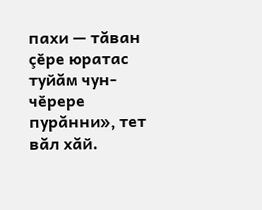пахи — тăван çӗре юратас туйăм чун-чӗрере пурăнни», тет вăл хăй.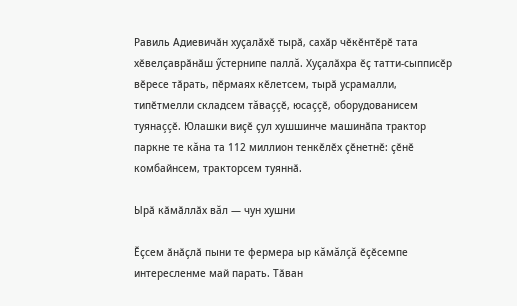Равиль Адиевичӑн хуҫалӑхӗ тырӑ, сахӑр чӗкӗнтӗрӗ тата хӗвелҫаврӑнӑш ӳстернипе паллă. Хуҫалӑхра ӗҫ татти-сыпписӗр вӗресе тӑрать, пӗрмаях кӗлетсем, тырӑ усрамалли, типӗтмелли складсем тăваççӗ, юсаççӗ, оборудованисем туянаççӗ. Юлашки виҫӗ ҫул хушшинче машинӑпа трактор паркне те кăна та 112 миллион тенкӗлӗх ҫӗнетнӗ: ҫӗнӗ комбайнсем, тракторсем туяннӑ.

Ырӑ кӑмӑллӑх вăл — чун хушни

Ӗҫсем ӑнӑҫлӑ пыни те фермера ыр кăмăлçă ӗҫӗсемпе интересленме май парать. Тӑван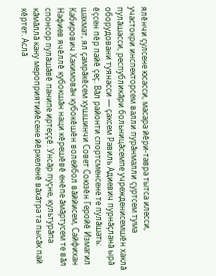ялӗнчи ҫулсене юсасси, масара йӗри-тавра тытса илесси, участокри инспекторсем валли пурӑнмалли ҫуртсем тума пулӑшасси, республикӑри больницӑсемпе учрежденисемшӗн хаклӑ оборудовани туянасси — çаксем Равиль Адиевич пурнăçланă ырӑ ӗҫсен пӗр пайӗ ҫеҫ. Вӑл районти спортсменсене те пулӑшать: шахмат, ял çамрăкӗсем хушшинчи Совет Союзӗн Геройӗ Измагил Кабирович Хакимовăн кубокӗшӗн волейбол вӑййисем, Сайфихан Нафиев ячӗллӗ кубокшăн наци кӗрешӗвӗ енӗпе ӑмӑртусем те вăл спонсор пулăшăвӗ панипе иртеççӗ. Унсӑр пуҫне, культурӑпа кăмăллă кану мероприятийӗсене йӗркеленӗ вăхăтра та пысăк пай кӗртет. Аслă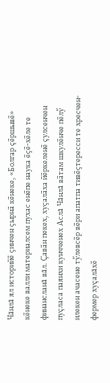Чăнлă ял историйӗ ҫинчен ҫырнӑ кӗнеке, «Болгар çӗршывӗ» кӗнеке валли материалсем пухас енӗпе наука ӗҫӗ-хӗле те финансланă вăл. Çавӑн пекех, хуҫалӑха йӗркеленӗ çулсенчен пуçласа паянхи кунчченех Аслă Чăнлă вӑтам шкулӗнче пӗлӳ илекен ачасене тӳлевсӗр вӗри апатпа тивӗҫтересси те хресчен-фермер хуçалăхӗ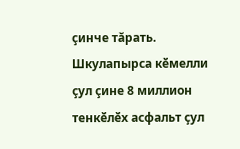çинче тăрать. Шкулапырса кӗмелли çул çине 8 миллион тенкӗлӗх асфальт ҫул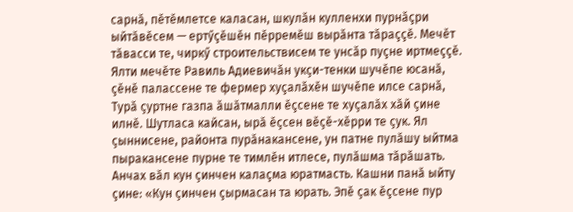сарнӑ, пӗтӗмлетсе каласан, шкулăн кулленхи пурнăçри ыйтӑвӗсем — ертӳçӗшӗн пӗрремӗш вырăнта тăраççӗ. Мечӗт тӑвасси те, чиркӳ строительствисем те унсăр пуçне иртмеççӗ. Ялти мечӗте Равиль Адиевичăн укҫи-тенки шучӗпе юсанӑ, çӗнӗ палассене те фермер хуçалăхӗн шучӗпе илсе сарнă, Турă ҫуртне газпа ӑшӑтмалли ӗçсене те хуҫалӑх хӑй ҫине илнӗ. Шутласа кайсан, ырӑ ӗҫсен вӗҫӗ-хӗрри те ҫук. Ял ҫыннисене, районта пурӑнакансене, ун патне пулӑшу ыйтма пыракансене пурне те тимлӗн итлесе, пулăшма тăрăшать. Анчах вӑл кун ҫинчен калаçма юратмасть. Кашни панӑ ыйту çине: «Кун ҫинчен çырмасан та юрать. Эпӗ ҫак ӗçсене пур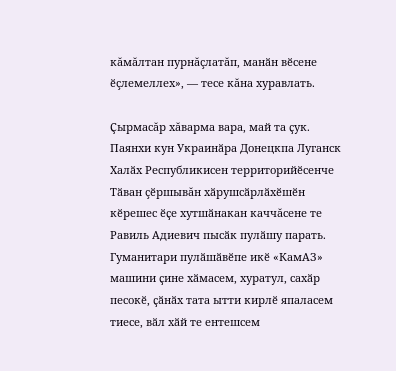кăмăлтан пурнăçлатăп, манӑн вӗсене ӗçлемеллех», — тесе кăна хуравлать.

Ҫырмасăр хăварма вара, май та ҫук. Паянхи кун Украинӑра Донецкпа Луганск Халӑх Республикисен территорийӗсенче Тӑван çӗршывăн хӑрушсӑрлӑхӗшӗн кӗрешес ӗҫе хутшӑнакан каччăсене те Равиль Адиевич пысӑк пулӑшу парать. Гуманитари пулӑшӑвӗпе икӗ «КамАЗ» машини ҫине хӑмасем, хуратул, сахӑр песокӗ, ҫӑнӑх тата ытти кирлӗ япаласем тиесе, вӑл хӑй те ентешсем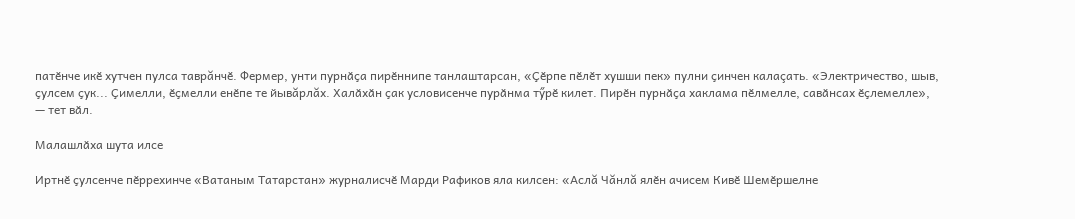патӗнче икӗ хутчен пулса таврăнчӗ. Фермер, унти пурнӑҫа пирӗннипе танлаштарсан, «Ҫӗрпе пӗлӗт хушши пек» пулни ҫинчен калаçать. «Электричество, шыв, ҫулсем ҫук... Ҫимелли, ӗҫмелли енӗпе те йывăрлăх. Халӑхӑн ҫак условисенче пурӑнма тӳрӗ килет. Пирӗн пурнӑҫа хаклама пӗлмелле, савӑнсах ӗҫлемелле», — тет вӑл.

Малашлӑха шута илсе

Иртнӗ ҫулсенче пӗррехинче «Ватаным Татарстан» журналисчӗ Марди Рафиков яла килсен: «Аслă Чăнлă ялӗн ачисем Кивӗ Шемӗршелне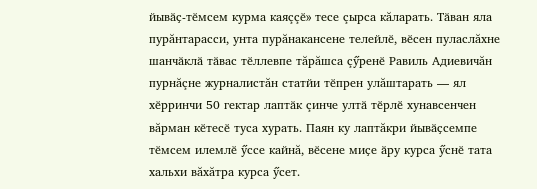йывӑҫ-тӗмсем курма каяççӗ» тесе çырса кăларать. Тӑван яла пурăнтарасси, унта пурăнакансене телейлӗ, вӗсен пуласлăхне шанчӑклӑ тӑвас тӗллевпе тăрăшса çӳренӗ Равиль Адиевичăн пурнăçне журналистăн статйи тӗпрен улăштарать — ял хӗрринчи 50 гектар лаптӑк çинче ултӑ тӗрлӗ хунавсенчен вăрман кӗтесӗ туса хурать. Паян ку лаптăкри йывӑҫсемпе тӗмсем илемлӗ ӳссе кайнă, вӗсене миҫе ӑру курса ӳснӗ тата хальхи вăхăтра курса ӳсет.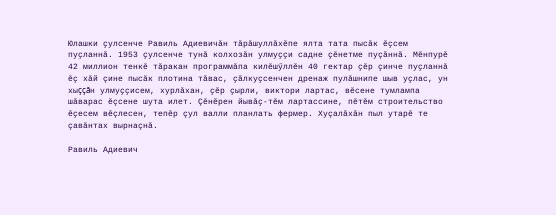Юлашки ҫулсенче Равиль Адиевичăн тăрăшуллăхӗпе ялта тата пысӑк ӗҫсем пуҫланнӑ. 1953 ҫулсенче тунӑ колхозăн улмуҫҫи садне ҫӗнетме пуçăннă. Мӗнпурӗ 42 миллион тенкӗ тӑракан программӑпа килӗшӳллӗн 40 гектар ҫӗр ҫинче пуҫланнӑ ӗҫ хăй çине пысӑк плотина тăвас, ҫӑлкуҫсенчен дренаж пулӑшнипе шыв уҫлас, ун хыççăн улмуҫҫисем, хурлӑхан, ҫӗр ҫырли, виктори лартас, вӗсене тумлампа шӑварас ӗçсене шута илет. Çӗнӗрен йывӑҫ-тӗм лартассине, пӗтӗм строительство ӗҫесем вӗçлесен, тепӗр çул валли планлать фермер. Хуçалăхăн пыл утарӗ те çавăнтах вырнаçнă.

Равиль Адиевич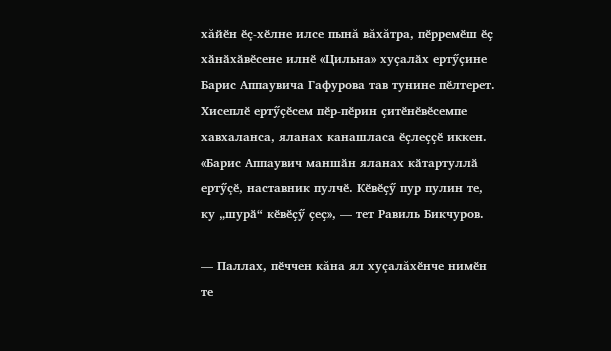хăйӗн ӗç-хӗлне илсе пынă вăхăтра, пӗрремӗш ӗҫ хӑнӑхӑвӗсене илнӗ «Цильна» хуҫалӑх ертӳҫине Барис Аппаувича Гафурова тав тунине пӗлтерет. Хисеплӗ ертӳҫӗсем пӗр-пӗрин ҫитӗнӗвӗсемпе хавхаланса, яланах канашласа ӗҫлеҫҫӗ иккен. «Барис Аппаувич маншӑн яланах кӑтартуллӑ ертӳçӗ, наставник пулчӗ. Кӗвӗҫӳ пур пулин те, ку „шурӑ“ кӗвӗҫӳ ҫеҫ», — тет Равиль Бикчуров.

— Паллах, пӗччен кăна ял хуçалăхӗнче нимӗн те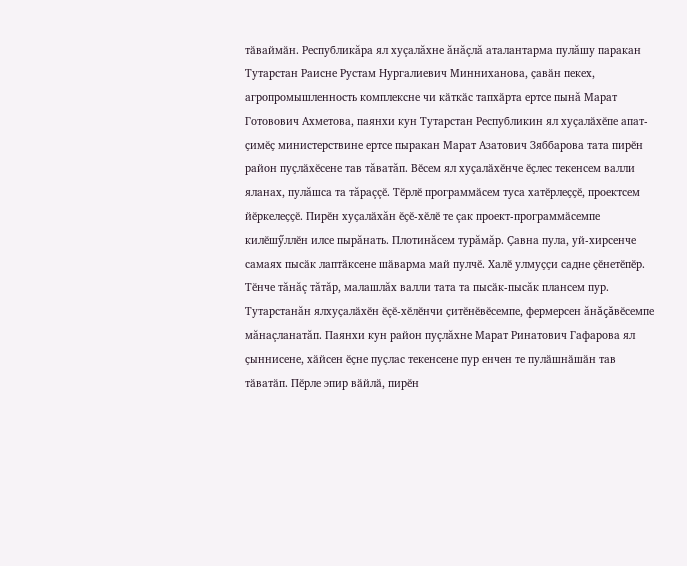тӑваймӑн. Республикăра ял хуçалăхне ăнăçлă аталантарма пулăшу паракан Тутарстан Раисне Рустам Нургалиевич Минниханова, ҫавӑн пекех, агропромышленность комплексне чи кӑткӑс тапхӑрта ертсе пынă Марат Готовович Ахметова, паянхи кун Тутарстан Республикин ял хуҫалӑхӗпе апат-ҫимӗҫ министерствине ертсе пыракан Марат Азатович Зяббарова тата пирӗн район пуҫлӑхӗсене тав тăватăп. Вӗсем ял хуҫалӑхӗнче ӗҫлес текенсем валли яланах, пулăшса та тăраççӗ. Тӗрлӗ программӑсем туса хатӗрлеҫҫӗ, проектсем йӗркелеҫҫӗ. Пирӗн хуҫалӑхăн ӗҫӗ-хӗлӗ те çак проект-программӑсемпе килӗшӳллӗн илсе пырăнать. Плотинăсем турăмăр. Ҫавна пула, уй-хирсенче самаях пысӑк лаптӑксене шӑварма май пулчӗ. Халӗ улмуҫҫи садне ҫӗнетӗпӗр. Тӗнче тăнăç тăтăр, малашлăх валли тата та пысӑк-пысăк плансем пур. Тутарстанăн ялхуҫалӑхӗн ӗçӗ-хӗлӗнчи ҫитӗнӗвӗсемпе, фермерсен ăнăçăвӗсемпе мăнаçланатăп. Паянхи кун район пуçлăхне Марат Ринатович Гафарова ял ҫыннисене, хӑйсен ӗҫне пуҫлас текенсене пур енчен те пулӑшнӑшӑн тав тӑватӑп. Пӗрле эпир вӑйлӑ, пирӗн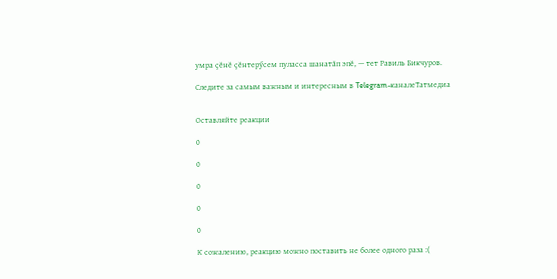умра ҫӗнӗ ҫӗнтерӳсем пуласса шанатӑп эпӗ, — тет Равиль Бикчуров.

Следите за самым важным и интересным в Telegram-каналеТатмедиа


Оставляйте реакции

0

0

0

0

0

К сожалению, реакцию можно поставить не более одного раза :(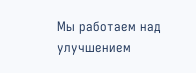Мы работаем над улучшением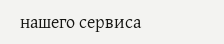нашего сервиса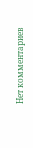Нет комментариев